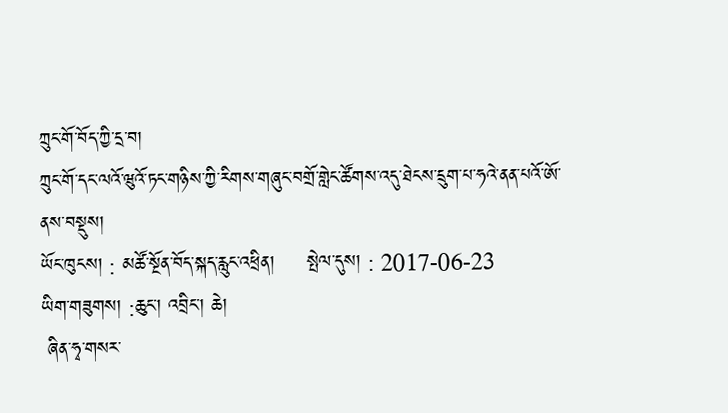ཀྲུང་གོ་བོད་ཀྱི་དྲ་བ།
ཀྲུང་གོ་དང་ལའོ་ཝུའོ་ཏང་གཉིས་ཀྱི་རིགས་གཞུང་བགྲོ་གླེང་ཚོགས་འདུ་ཐེངས་དྲུག་པ་ཧའེ་ནན་པའོ་ཨོ་ནས་བསྡུས།
ཡོང་ཁུངས། : མཚོ་སྔོན་བོད་སྐད་རླུང་འཕྲིན།     སྤེལ་དུས། : 2017-06-23
ཡིག་གཟུགས། :ཆུང་། འབྲིང་། ཆེ།
 ཞིན་ཧྭ་གསར་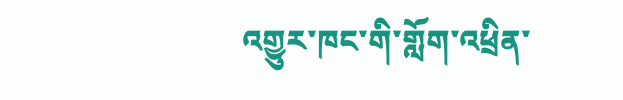འགྱུར་ཁང་གི་གློག་འཕྲིན་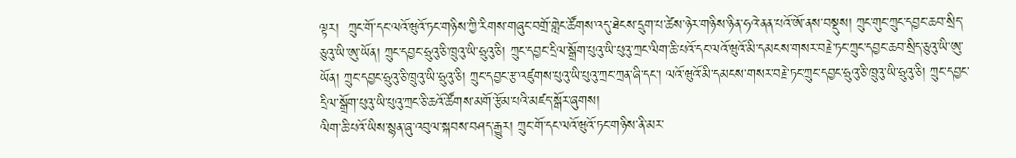ལྟར།  ཀྲུང་གོ་དང་ལའོ་ཝུའོ་ཏང་གཉིས་ཀྱི་རིགས་གཞུང་བགྲོ་གླེང་ཚོགས་འདུ་ཐེངས་དྲུག་པ་ཚེས་ཉེར་གཉིས་ཉིན་ཧའེ་ནན་པའོ་ཨོ་ནས་བསྡུས། ཀྲུང་གུང་ཀྲུང་དབྱང་ཆབ་སྲིད་ཅུའུ་ཡི་ཨུ་ཡོན། ཀྲུང་དབྱང་ཧྲུའུ་ཅི་ཁྲུའུ་ཡི་ཧྲུའུ་ཅི། ཀྲུང་དབྱང་དྲིལ་སྒྲོག་པུའུ་ཡི་པུའུ་ཀྲང་ལིག་ཆི་པའོ་དང་ལའོ་ཝུའོ་མི་དམངས་གསར་བརྗེ་ཏང་ཀྲུང་དབྱང་ཆབ་སྲིད་ཅུའུ་ཡི་ཨུ་ཡོན། ཀྲུང་དབྱང་ཧྲུའུ་ཅི་ཁྲུའུ་ཡི་ཧྲུའུ་ཅི། ཀྲུང་དབྱང་རྩ་འཛུགས་པུའུ་ཡི་པུའུ་ཀྲང་ཀྲན་ཞི་དང་། ལའོ་ཝུའོ་མི་དམངས་གསར་བརྗེ་ཏང་ཀྲུང་དབྱང་ཧྲུའུ་ཅི་ཁྲུའུ་ཡི་ཧྲུའུ་ཅི། ཀྲུང་དབྱང་དྲིལ་སྒྲོག་པུའུ་ཡི་པུའུ་ཀྲང་ཅི་ཆའོ་ཚོགས་མགོ་རྩོམ་པའི་མཛད་སྒོར་ཞུགས།
ལིག་ཆི་པའོ་ཡིས་སྙན་ཞུ་འབུལ་སྐབས་བཤད་རྒྱུར། ཀྲུང་གོ་དང་ལའོ་ཝུའོ་ཏང་གཉིས་ནི་མར་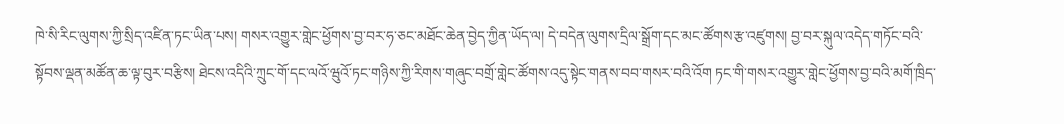ཁེ་སི་རིང་ལུགས་ཀྱི་སྲིད་འཛིན་ཏང་ཡིན་པས། གསར་འགྱུར་གླེང་ཕྱོགས་བྱ་བར་ཧ་ཅང་མཐོང་ཆེན་བྱེད་ཀྱིན་ཡོད་ལ། དེ་བདེན་ལུགས་དྲིལ་སྒྲོག་དང་མང་ཚོགས་རྩ་འཛུགས། བྱ་བར་སྐུལ་འདེད་གཏོང་བའི་སྟོབས་ལྡན་མཚོན་ཆ་ལྟ་བུར་བརྩིས། ཐེངས་འདིའི་ཀྲུང་གོ་དང་ལའོ་ཝུའོ་ཏང་གཉིས་ཀྱི་རིགས་གཞུང་བགྲོ་གླེང་ཚོགས་འདུ་སྟེང་གནས་བབ་གསར་བའི་འོག ཏང་གི་གསར་འགྱུར་གླེང་ཕྱོགས་བྱ་བའི་མགོ་ཁྲིད་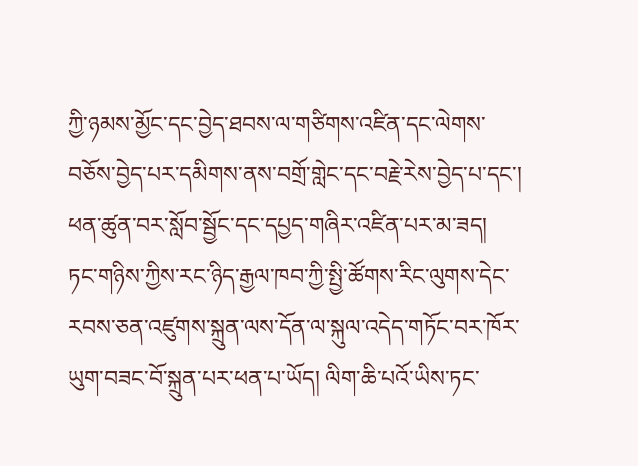ཀྱི་ཉམས་མྱོང་དང་བྱེད་ཐབས་ལ་གཙིགས་འཛིན་དང་ལེགས་བཅོས་བྱེད་པར་དམིགས་ནས་བགྲོ་གླེང་དང་བརྗེ་རེས་བྱེད་པ་དང་། ཕན་ཚུན་བར་སློབ་སྦྱོང་དང་དཔྱད་གཞིར་འཛིན་པར་མ་ཟད། ཏང་གཉིས་ཀྱིས་རང་ཉིད་རྒྱལ་ཁབ་ཀྱི་སྤྱི་ཚོགས་རིང་ལུགས་དེང་རབས་ཅན་འཛུགས་སྐྲུན་ལས་དོན་ལ་སྐུལ་འདེད་གཏོང་བར་ཁོར་ཡུག་བཟང་བོ་སྐྲུན་པར་ཕན་པ་ཡོད། ལིག་ཆི་པའོ་ཡིས་ཏང་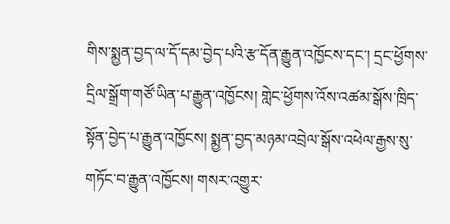གིས་སྨྱན་བྱད་ལ་དོ་དམ་བྱེད་པའི་རྩ་དོན་རྒྱུན་འཁྱོངས་དང་། དྲང་ཕྱོགས་དྲིལ་སྒྲོག་གཙོ་ཡིན་པ་རྒྱུན་འཁྱོངས། གླེང་ཕྱོགས་འོས་འཚམ་སྒོས་ཁྲིད་སྟོན་བྱེད་པ་རྒྱུན་འཁྱོངས། སྨྱན་བྱད་མཉམ་འབྲེལ་སྒོས་འཕེལ་རྒྱས་སུ་གཏོང་བ་རྒྱུན་འཁྱོངས། གསར་འགྱུར་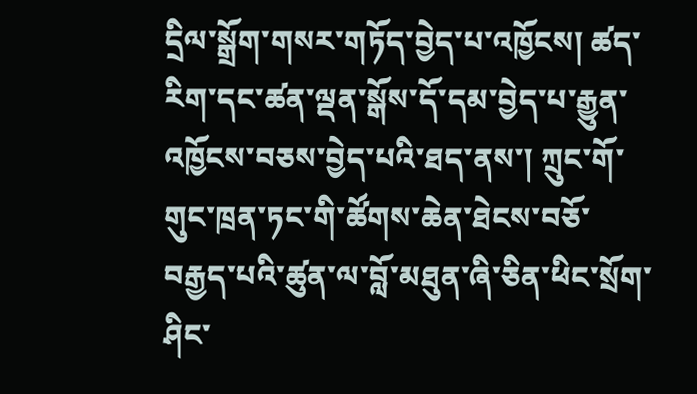དྲིལ་སྒྲོག་གསར་གཏོད་བྱེད་པ་འཁྱོངས། ཚད་རིག་དང་ཚན་ལྡན་སྒོས་དོ་དམ་བྱེད་པ་རྒྱུན་འཁྱོངས་བཅས་བྱེད་པའི་ཐད་ནས་། ཀྲུང་གོ་གུང་ཁྲན་ཏང་གི་ཚོགས་ཆེན་ཐེངས་བཅོ་བརྒྱད་པའི་ཚུན་ལ་བློ་མཐུན་ཞི་ཅིན་ཕིང་སྲོག་ཤིང་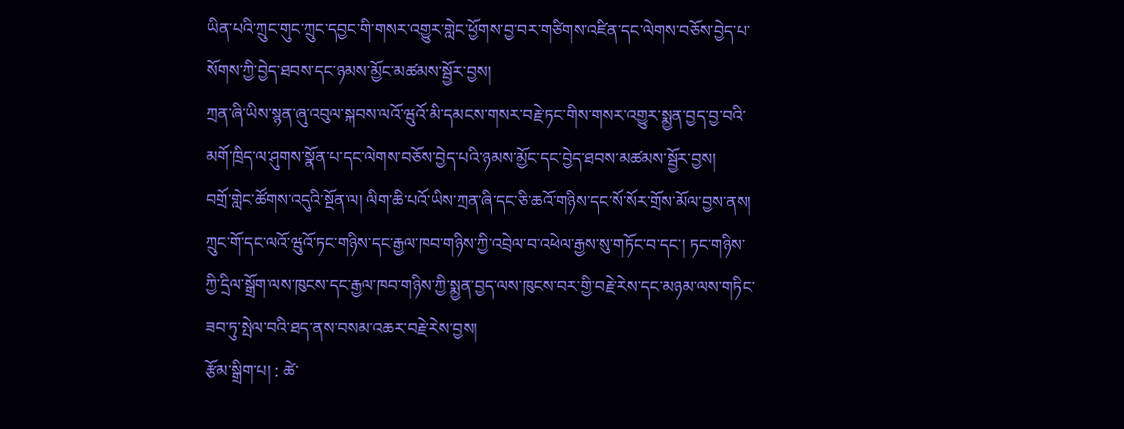ཡིན་པའི་ཀྲུང་གུང་ཀྲུང་དབྱང་གི་གསར་འགྱུར་གླེང་ཕྱོགས་བྱ་བར་གཙིགས་འཛིན་དང་ལེགས་བཅོས་བྱེད་པ་སོགས་ཀྱི་བྱེད་ཐབས་དང་ཉམས་མྱོང་མཚམས་སྦྱོར་བྱས།
ཀྲན་ཞི་ཡིས་སྙན་ཞུ་འབུལ་སྐབས་ལའོ་ཝུའོ་མི་དམངས་གསར་བརྗེ་ཏང་གིས་གསར་འགྱུར་སྨྱན་བྱད་བྱ་བའི་མགོ་ཁྲིད་ལ་ཤུགས་སྣོན་པ་དང་ལེགས་བཅོས་བྱེད་པའི་ཉམས་མྱོང་དང་བྱེད་ཐབས་མཚམས་སྦྱོར་བྱས།
བགྲོ་གླེང་ཚོགས་འདུའི་སྔོན་ལ། ལིག་ཆི་པའོ་ཡིས་ཀྲན་ཞི་དང་ཅི་ཆའོ་གཉིས་དང་སོ་སོར་གྲོས་མོལ་བྱས་ནས། ཀྲུང་གོ་དང་ལའོ་ཝུའོ་ཏང་གཉིས་དང་རྒྱལ་ཁབ་གཉིས་ཀྱི་འབྲེལ་བ་འཕེལ་རྒྱས་སུ་གཏོང་བ་དང་། ཏང་གཉིས་ཀྱི་དྲིལ་སྒྲོག་ལས་ཁུངས་དང་རྒྱལ་ཁབ་གཉིས་ཀྱི་སྨྱན་བྱད་ལས་ཁུངས་བར་གྱི་བརྗེ་རེས་དང་མཉམ་ལས་གཏིང་ཟབ་ཏུ་སྤེལ་བའི་ཐད་ནས་བསམ་འཆར་བརྗེ་རེས་བྱས།
རྩོམ་སྒྲིག་པ། : ཚེ་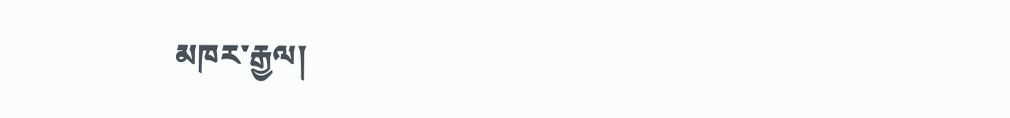མཁར་རྒྱལ།